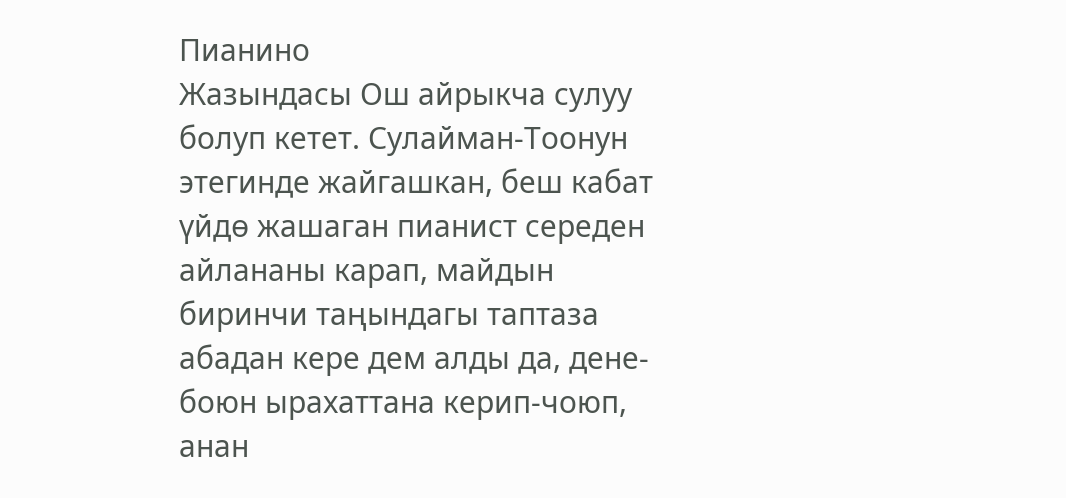Пианино
Жазындасы Ош айрыкча сулуу болуп кетет. Сулайман-Тоонун этегинде жайгашкан, беш кабат үйдө жашаган пианист середен айлананы карап, майдын биринчи таңындагы таптаза абадан кере дем алды да, дене-боюн ырахаттана керип-чоюп, анан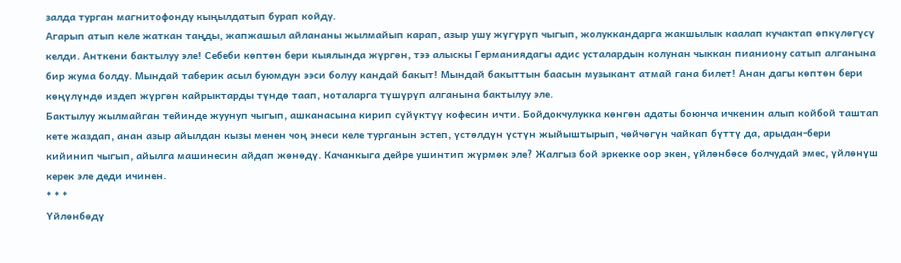залда турган магнитофонду кыңылдатып бурап койду.
Агарып атып келе жаткан таңды, жапжашыл айлананы жылмайып карап, азыр ушу жүгүрүп чыгып, жолуккандарга жакшылык каалап кучактап өпкүлөгүсү келди. Анткени бактылуу эле! Себеби көптөн бери кыялында жүргөн, тээ алыскы Германиядагы адис усталардын колунан чыккан пианиону сатып алганына бир жума болду. Мындай таберик асыл буюмдун ээси болуу кандай бакыт! Мындай бакыттын баасын музыкант атмай гана билет! Анан дагы көптөн бери көңүлүндө издеп жүргөн кайрыктарды түндө таап, ноталарга түшүрүп алганына бактылуу эле.
Бактылуу жылмайган тейинде жуунуп чыгып, ашканасына кирип сүйүктүү кофесин ичти. Бойдокчулукка көнгөн адаты боюнча ичкенин алып койбой таштап кете жаздап, анан азыр айылдан кызы менен чоң энеси келе турганын эстеп, үстөлдүн үстүн жыйыштырып, чөйчөгүн чайкап бүттү да, арыдан-бери кийинип чыгып, айылга машинесин айдап жөнөдү. Качанкыга дейре ушинтип жүрмөк эле? Жалгыз бой эркекке оор экен, үйлөнбөсө болчудай эмес, үйлөнүш керек эле деди ичинен.
* * *
Үйлөнбөдү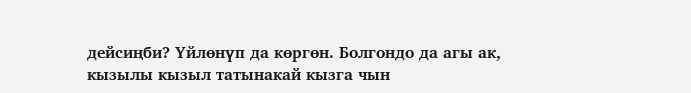дейсиңби? Үйлөнүп да көргөн. Болгондо да агы ак, кызылы кызыл татынакай кызга чын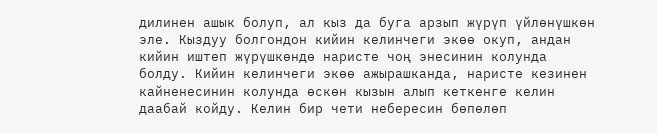дилинен ашык болуп, ал кыз да буга арзып жүрүп үйлөнүшкөн эле. Кыздуу болгондон кийин келинчеги экөө окуп, андан кийин иштеп жүрүшкөндө наристе чоң энесинин колунда болду. Кийин келинчеги экөө ажырашканда, наристе кезинен кайненесинин колунда өскөн кызын алып кеткенге келин даабай койду. Келин бир чети небересин бөпөлөп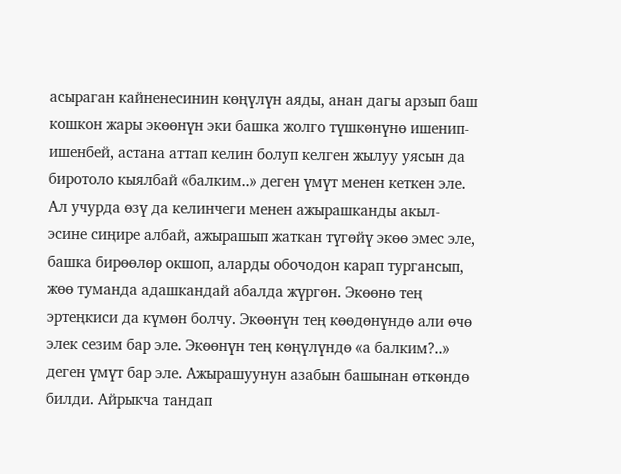асыраган кайненесинин көңүлүн аяды, анан дагы арзып баш кошкон жары экөөнүн эки башка жолго түшкөнүнө ишенип-ишенбей, астана аттап келин болуп келген жылуу уясын да биротоло кыялбай «балким..» деген үмүт менен кеткен эле.
Ал учурда өзү да келинчеги менен ажырашканды акыл-эсине сиңире албай, ажырашып жаткан түгөйү экөө эмес эле, башка бирөөлөр окшоп, аларды обочодон карап тургансып, жөө туманда адашкандай абалда жүргөн. Экөөнө тең эртеңкиси да күмөн болчу. Экөөнүн тең көөдөнүндө али өчө элек сезим бар эле. Экөөнүн тең көңүлүндө «а балким?..» деген үмүт бар эле. Ажырашуунун азабын башынан өткөндө билди. Айрыкча тандап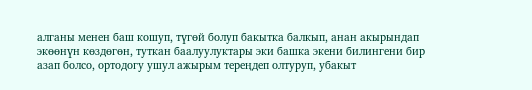алганы менен баш кошуп, түгөй болуп бакытка балкып, анан акырындап экөөнүн көздөгөн, туткан баалуулуктары эки башка экени билингени бир азап болсо, ортодогу ушул ажырым тереңдеп олтуруп, убакыт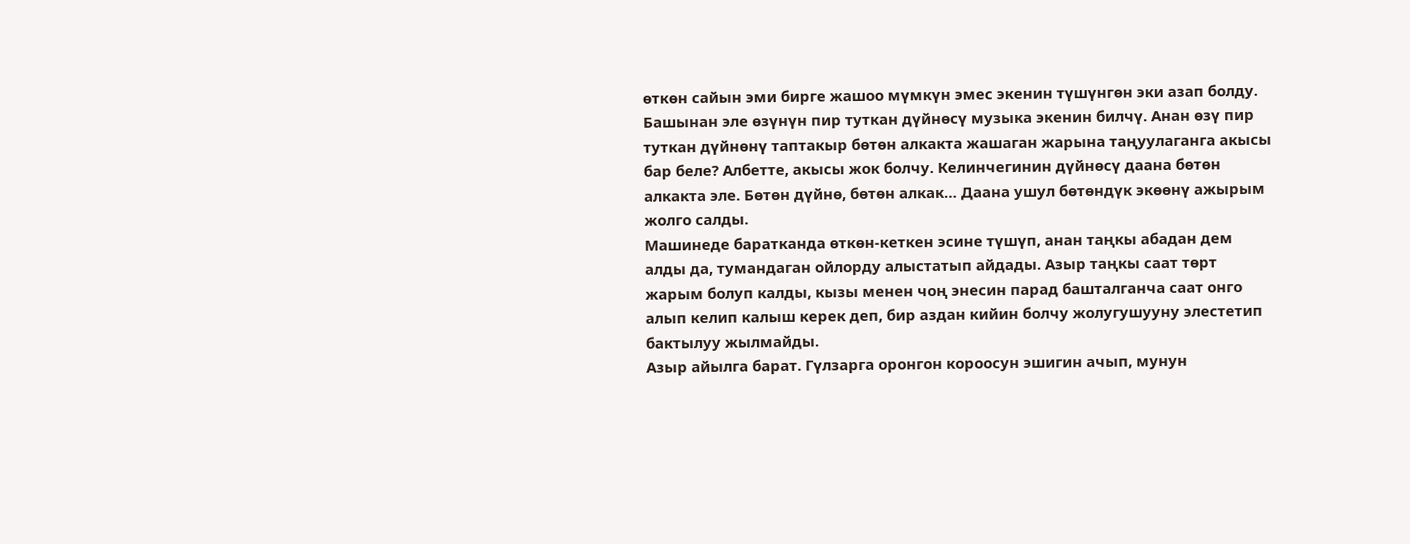өткөн сайын эми бирге жашоо мүмкүн эмес экенин түшүнгөн эки азап болду.
Башынан эле өзүнүн пир туткан дүйнөсү музыка экенин билчү. Анан өзү пир туткан дүйнөнү таптакыр бөтөн алкакта жашаган жарына таңуулаганга акысы бар беле? Албетте, акысы жок болчу. Келинчегинин дүйнөсү даана бөтөн алкакта эле. Бөтөн дүйнө, бөтөн алкак… Даана ушул бөтөндүк экөөнү ажырым жолго салды.
Машинеде баратканда өткөн-кеткен эсине түшүп, анан таңкы абадан дем алды да, тумандаган ойлорду алыстатып айдады. Азыр таңкы саат төрт жарым болуп калды, кызы менен чоң энесин парад башталганча саат онго алып келип калыш керек деп, бир аздан кийин болчу жолугушууну элестетип бактылуу жылмайды.
Азыр айылга барат. Гүлзарга оронгон короосун эшигин ачып, мунун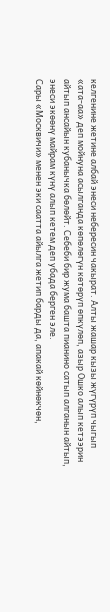келгенине жетине албай энеси небересин чакырат. Алты жашар кызы жүгүрүп чыгып «ата-аа» деп мойнуна асылганда көпөлөгүн көтөрүп өпкүлөп, азыр Ошко алып кетээрин айтып ансайын кубанычка бөлөйт. Себеби бир жума башта пианино сатып алганын айтып, энеси экөөнү майрам күнү алып кетем деп убада берген эле.
Сары «Москвичи» менен эки саатта айылга жетип барды да, апакай көйнөкчөн,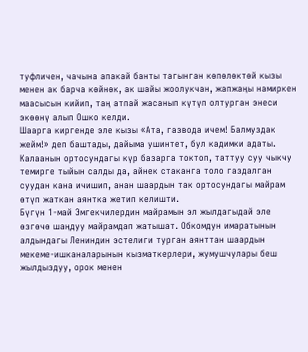туфличен, чачына апакай банты тагынган көпөлөктөй кызы менен ак барча көйнөк, ак шайы жоолукчан, жапжаңы намиркен маасысын кийип, таң атпай жасанып күтүп олтурган энеси экөөнү алып Ошко келди.
Шаарга киргенде эле кызы «Ата, газвода ичем! Балмуздак жейм!» деп баштады, дайыма ушинтет, бул кадимки адаты. Калаанын ортосундагы күр базарга токтоп, таттуу суу чыкчу темирге тыйын салды да, айнек стаканга толо газдалган суудан кана ичишип, анан шаардын так ортосундагы майрам өтүп жаткан аянтка жетип келишти.
Бүгүн 1-май Эмгекчилердин майрамын эл жылдагыдай эле өзгөчө шаңдуу майрамдап жатышат. Обкомдун имаратынын алдындагы Лениндин эстелиги турган аянттан шаардын мекеме-ишканаларынын кызматкерлери, жумушчулары беш жылдыздуу, орок менен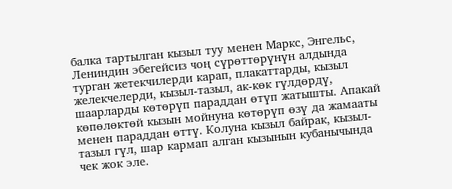балка тартылган кызыл туу менен Маркс, Энгельс, Лениндин эбегейсиз чоң сүрөттөрүнүн алдында турган жетекчилерди карап, плакаттарды, кызыл желекчелерди, кызыл-тазыл, ак-көк гүлдөрдү, шаарларды көтөрүп параддан өтүп жатышты. Апакай көпөлөктөй кызын мойнуна көтөрүп өзү да жамааты менен параддан өттү. Колуна кызыл байрак, кызыл-тазыл гүл, шар кармап алган кызынын кубанычында чек жок эле.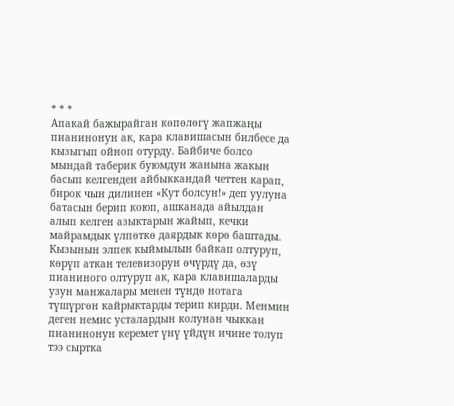* * *
Апакай бажырайган көпөлөгү жапжаңы пианинонун ак, кара клавишасын билбесе да кызыгып ойноп отурду. Байбиче болсо мындай таберик буюмдун жанына жакын басып келгенден айбыккандай четтен карап, бирок чын дилинен «Кут болсун!» деп уулуна батасын берип коюп, ашканада айылдан алып келген азыктарын жайып, кечки майрамдык үлпөткө даярдык көрө баштады.
Кызынын элпек кыймылын байкап олтуруп, көрүп аткан телевизорун өчүрдү да, өзү пианиного олтуруп ак, кара клавишаларды узун манжалары менен түндө нотага түшүргөн кайрыктарды терип кирди. Менмин деген немис усталардын колунан чыккан пианинонун керемет үнү үйдүн ичине толуп тээ сыртка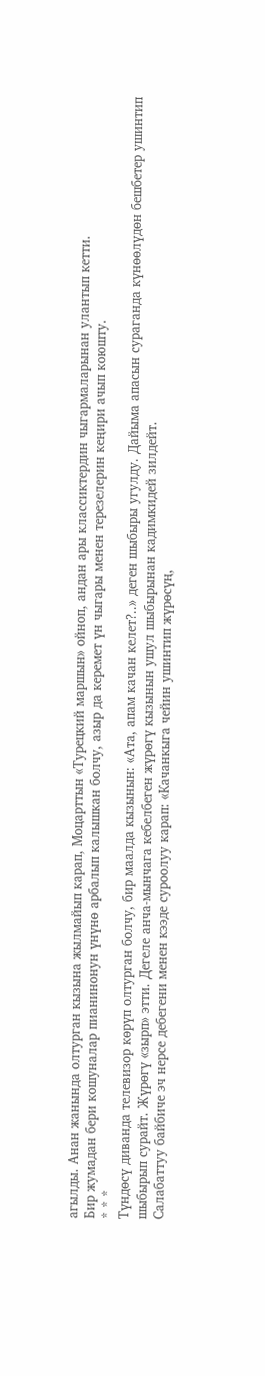агылды. Анан жанында олтурган кызына жылмайып карап, Моцарттын «Турецкий маршын» ойноп, андан ары классиктердин чыгармаларынан улантып кетти.
Бир жумадан бери кошуналар пианинонун үнүнө арбалып калышкан болчу, азыр да керемет үн чыгары менен терезелерин кеңири ачып коюшту.
* * *
Түндөсү диванда телевизор көрүп олтурган болчу, бир маалда кызынын: «Ата, апам качан келет?..» деген шыбыры угулду. Дайыма апасын сураганда күнөөлүдөн бешбетер ушинтип шыбырып сурайт. Жүрөгү «зырп» этти. Дегеле анча-мынчага кебелбеген жүрөгү кызынын ушул шыбырынан кадимкидей зилдейт.
Салабаттуу байбиче эч нерсе дебегени менен кээде суроолуу карап: «Качанкыга чейин ушинтип жүрөсүң,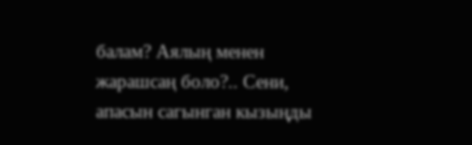балам? Аялың менен жарашсаң боло?.. Сени, апасын сагынган кызыңды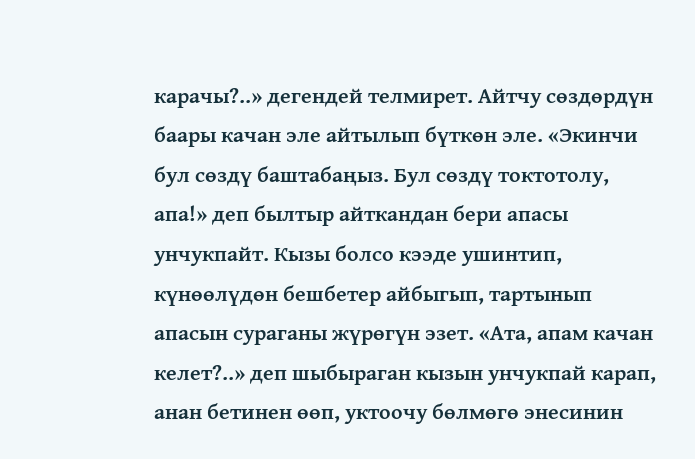карачы?..» дегендей телмирет. Айтчу сөздөрдүн баары качан эле айтылып бүткөн эле. «Экинчи бул сөздү баштабаңыз. Бул сөздү токтотолу, апа!» деп былтыр айткандан бери апасы унчукпайт. Кызы болсо кээде ушинтип, күнөөлүдөн бешбетер айбыгып, тартынып апасын сураганы жүрөгүн эзет. «Ата, апам качан келет?..» деп шыбыраган кызын унчукпай карап, анан бетинен өөп, уктоочу бөлмөгө энесинин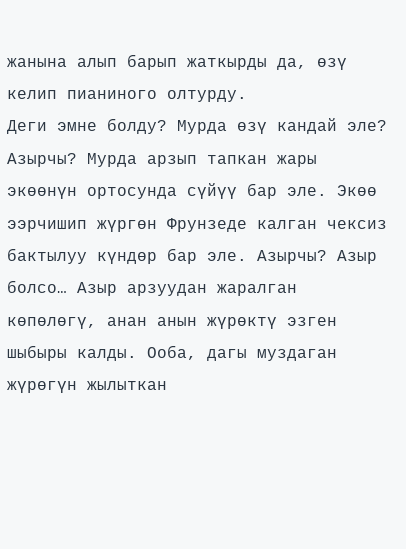жанына алып барып жаткырды да, өзү келип пианиного олтурду.
Деги эмне болду? Мурда өзү кандай эле? Азырчы? Мурда арзып тапкан жары экөөнүн ортосунда сүйүү бар эле. Экөө ээрчишип жүргөн Фрунзеде калган чексиз бактылуу күндөр бар эле. Азырчы? Азыр болсо… Азыр арзуудан жаралган көпөлөгү, анан анын жүрөктү эзген шыбыры калды. Ооба, дагы муздаган жүрөгүн жылыткан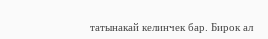татынакай келинчек бар. Бирок ал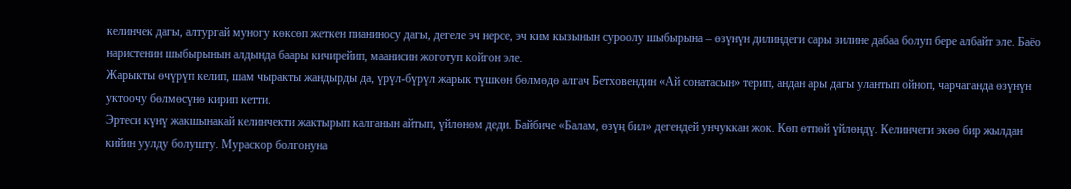келинчек дагы, алтургай муногу көксөп жеткен пианиносу дагы, дегеле эч нерсе, эч ким кызынын суроолу шыбырына – өзүнүн дилиндеги сары зилине дабаа болуп бере албайт эле. Баёо наристенин шыбырынын алдында баары кичирейип, маанисин жоготуп койгон эле.
Жарыкты өчүрүп келип, шам чыракты жандырды да, үрүл-бүрүл жарык түшкөн бөлмөдө алгач Бетховендин «Ай сонатасын» терип, андан ары дагы улантып ойноп, чарчаганда өзүнүн уктоочу бөлмөсүнө кирип кетти.
Эртеси күнү жакшынакай келинчекти жактырып калганын айтып, үйлөнөм деди. Байбиче «Балам, өзүң бил» дегендей унчуккан жок. Көп өтпөй үйлөндү. Келинчеги экөө бир жылдан кийин уулду болушту. Мураскор болгонуна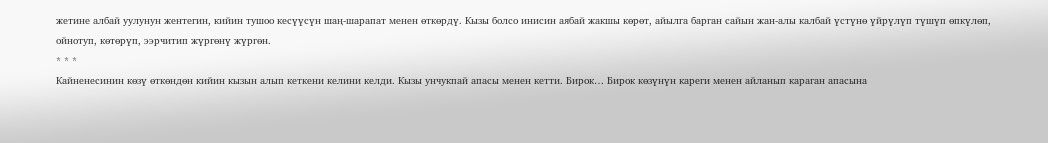жетине албай уулунун жентегин, кийин тушоо кесүүсүн шаң-шарапат менен өткөрдү. Кызы болсо инисин аябай жакшы көрөт, айылга барган сайын жан-алы калбай үстүнө үйрүлүп түшүп өпкүлөп, ойнотуп, көтөрүп, ээрчитип жүргөнү жүргөн.
* * *
Кайненесинин көзү өткөндөн кийин кызын алып кеткени келини келди. Кызы унчукпай апасы менен кетти. Бирок… Бирок көзүнүн кареги менен айланып караган апасына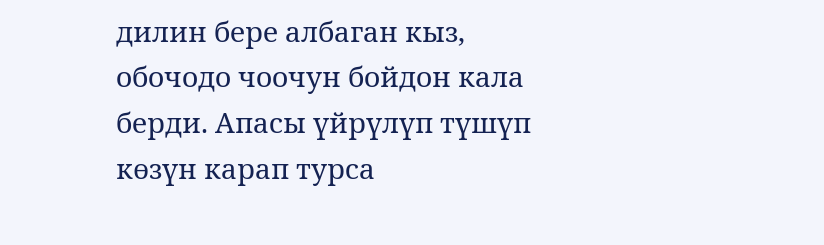дилин бере албаган кыз, обочодо чоочун бойдон кала берди. Апасы үйрүлүп түшүп көзүн карап турса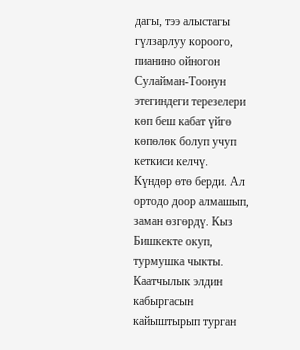дагы, тээ алыстагы гүлзарлуу короого, пианино ойногон Сулайман-Тоонун этегиндеги терезелери көп беш кабат үйгө көпөлөк болуп учуп кеткиси келчү.
Күндөр өтө берди. Ал ортодо доор алмашып, заман өзгөрдү. Кыз Бишкекте окуп, турмушка чыкты. Каатчылык элдин кабыргасын кайыштырып турган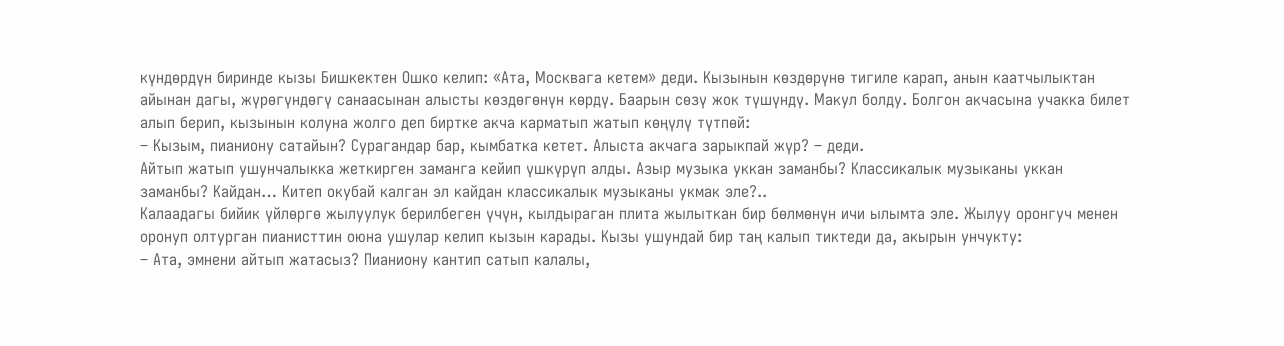күндөрдүн биринде кызы Бишкектен Ошко келип: «Ата, Москвага кетем» деди. Кызынын көздөрүнө тигиле карап, анын каатчылыктан айынан дагы, жүрөгүндөгү санаасынан алысты көздөгөнүн көрдү. Баарын сөзү жок түшүндү. Макул болду. Болгон акчасына учакка билет алып берип, кызынын колуна жолго деп биртке акча карматып жатып көңүлү түтпөй:
– Кызым, пианиону сатайын? Сурагандар бар, кымбатка кетет. Алыста акчага зарыкпай жүр? – деди.
Айтып жатып ушунчалыкка жеткирген заманга кейип үшкүрүп алды. Азыр музыка уккан заманбы? Классикалык музыканы уккан заманбы? Кайдан… Китеп окубай калган эл кайдан классикалык музыканы укмак эле?..
Калаадагы бийик үйлөргө жылуулук берилбеген үчүн, кылдыраган плита жылыткан бир бөлмөнүн ичи ылымта эле. Жылуу оронгуч менен оронуп олтурган пианисттин оюна ушулар келип кызын карады. Кызы ушундай бир таң калып тиктеди да, акырын унчукту:
– Ата, эмнени айтып жатасыз? Пианиону кантип сатып калалы,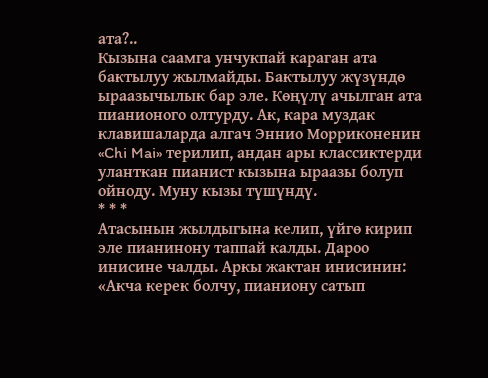ата?..
Кызына саамга унчукпай караган ата бактылуу жылмайды. Бактылуу жүзүндө ыраазычылык бар эле. Көңүлү ачылган ата пианионого олтурду. Ак, кара муздак клавишаларда алгач Эннио Морриконенин «Chi Mai» терилип, андан ары классиктерди уланткан пианист кызына ыраазы болуп ойноду. Муну кызы түшүндү.
* * *
Атасынын жылдыгына келип, үйгө кирип эле пианинону таппай калды. Дароо инисине чалды. Аркы жактан инисинин: «Акча керек болчу, пианиону сатып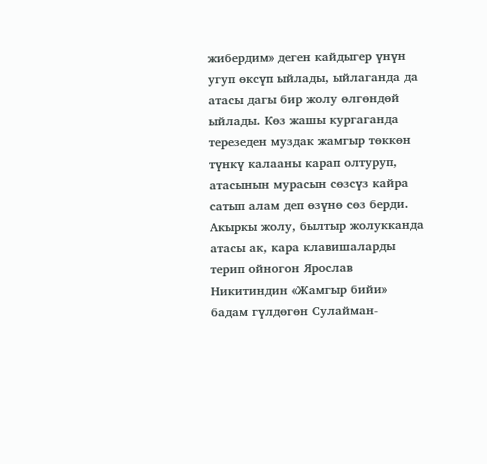жибердим» деген кайдыгер үнүн угуп өксүп ыйлады, ыйлаганда да атасы дагы бир жолу өлгөндөй ыйлады. Көз жашы кургаганда терезеден муздак жамгыр төккөн түнкү калааны карап олтуруп, атасынын мурасын сөзсүз кайра сатып алам деп өзүнө сөз берди.
Акыркы жолу, былтыр жолукканда атасы ак, кара клавишаларды терип ойногон Ярослав Никитиндин «Жамгыр бийи» бадам гүлдөгөн Сулайман-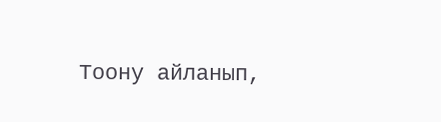Тоону айланып,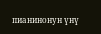пианинонун үнү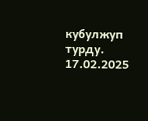кубулжуп турду.
17.02.2025